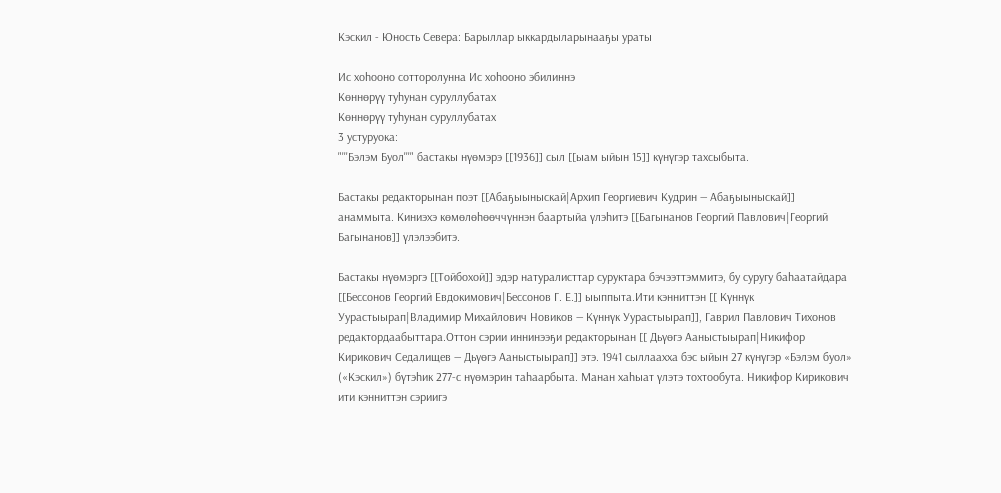Кэскил - Юность Севера: Барыллар ыккардыларынааҕы ураты

Ис хоһооно сотторолунна Ис хоһооно эбилиннэ
Көннөрүү туһунан суруллубатах
Көннөрүү туһунан суруллубатах
3 устуруока:
"'''Бэлэм Буол'''" бастакы нүөмэрэ [[1936]] сыл [[ыам ыйын 15]] күнүгэр тахсыбыта.

Бастакы редакторынан поэт [[Абаҕыыныскай|Архип Георгиевич Кудрин — Абаҕыыныскай]] анаммыта. Киниэхэ көмөлөһөөччүннэн баартыйа үлэһитэ [[Багынанов Георгий Павлович|Георгий Багынанов]] үлэлээбитэ.

Бастакы нүөмэргэ [[Тойбохой]] эдэр натуралисттар суруктара бэчээттэммитэ, бу суругу баһаатайдара [[Бессонов Георгий Евдокимович|Бессонов Г. Е.]] ыыппыта.Ити кэнниттэн [[ Күннүк Уурастыырап|Владимир Михайлович Новиков — Күннүк Уурастыырап]], Гаврил Павлович Тихонов редактордаабыттара.Оттон сэрии иннинээҕи редакторынан [[ Дьүөгэ Ааныстыырап|Никифор Кирикович Седалищев — Дьүөгэ Ааныстыырап]] этэ. 1941 сыллаахха бэс ыйын 27 күнүгэр «Бэлэм буол» («Кэскил») бүтэһик 277-с нүөмэрин таһаарбыта. Манан хаһыат үлэтэ тохтообута. Никифор Кирикович ити кэнниттэн сэриигэ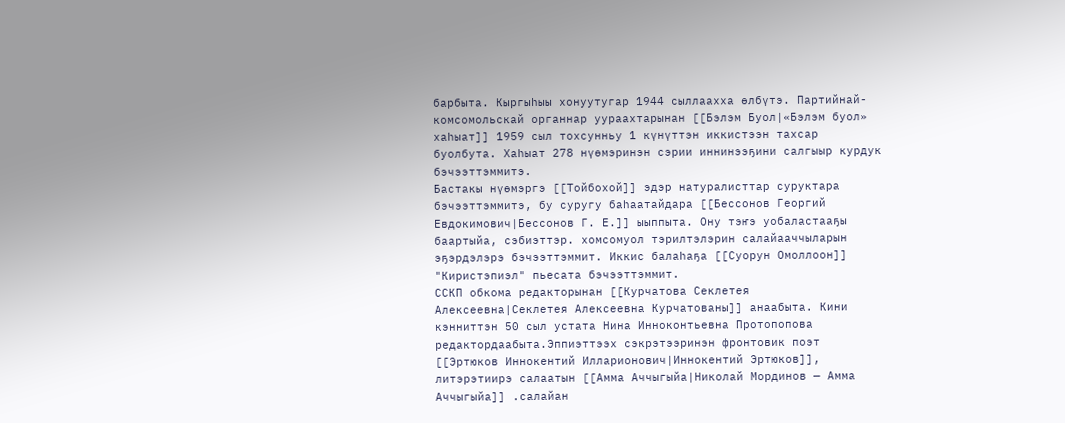барбыта. Кыргыһыы хонуутугар 1944 сыллаахха өлбүтэ. Партийнай-комсомольскай органнар уураахтарынан [[Бэлэм Буол|«Бэлэм буол» хаһыат]] 1959 сыл тохсунньу 1 күнүттэн иккистээн тахсар буолбута. Хаһыат 278 нүөмэринэн сэрии иннинээҕини салгыыр курдук бэчээттэммитэ.
Бастакы нүөмэргэ [[Тойбохой]] эдэр натуралисттар суруктара бэчээттэммитэ, бу суругу баһаатайдара [[Бессонов Георгий Евдокимович|Бессонов Г. Е.]] ыыппыта. Ону тэҥэ уобаластааҕы баартыйа, сэбиэттэр. хомсомуол тэрилтэлэрин салайааччыларын эҕэрдэлэрэ бэчээттэммит. Иккис балаһаҕа [[Суорун Омоллоон]] "Киристэпиэл" пьесата бэчээттэммит.
ССКП обкома редакторынан [[Курчатова Секлетея Алексеевна|Секлетея Алексеевна Курчатованы]] анаабыта. Кини кэнниттэн 50 сыл устата Нина Инноконтьевна Протопопова редактордаабыта.Эппиэттээх сэкрэтээринэн фронтовик поэт [[Эртюков Иннокентий Илларионович|Иннокентий Эртюков]], литэрэтиирэ салаатын [[Амма Аччыгыйа|Николай Мординов — Амма Аччыгыйа]] .салайан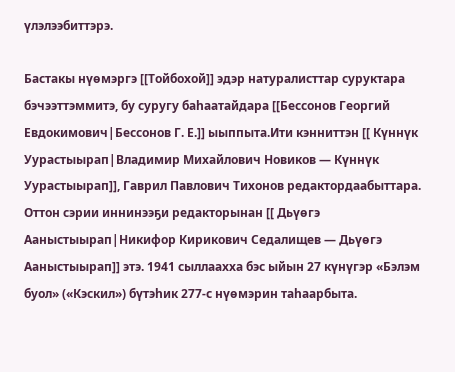үлэлээбиттэрэ.

Бастакы нүөмэргэ [[Тойбохой]] эдэр натуралисттар суруктара бэчээттэммитэ, бу суругу баһаатайдара [[Бессонов Георгий Евдокимович|Бессонов Г. Е.]] ыыппыта.Ити кэнниттэн [[ Күннүк Уурастыырап|Владимир Михайлович Новиков — Күннүк Уурастыырап]], Гаврил Павлович Тихонов редактордаабыттара. Оттон сэрии иннинээҕи редакторынан [[ Дьүөгэ Ааныстыырап|Никифор Кирикович Седалищев — Дьүөгэ Ааныстыырап]] этэ. 1941 сыллаахха бэс ыйын 27 күнүгэр «Бэлэм буол» («Кэскил») бүтэһик 277-с нүөмэрин таһаарбыта.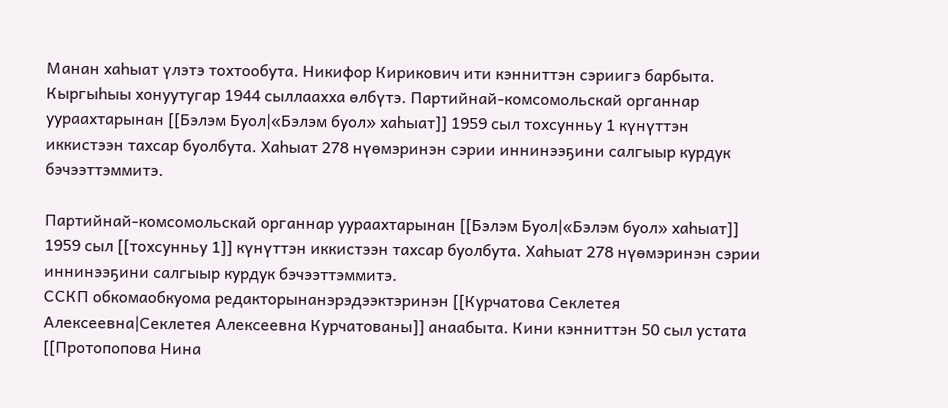Манан хаһыат үлэтэ тохтообута. Никифор Кирикович ити кэнниттэн сэриигэ барбыта. Кыргыһыы хонуутугар 1944 сыллаахха өлбүтэ. Партийнай-комсомольскай органнар уураахтарынан [[Бэлэм Буол|«Бэлэм буол» хаһыат]] 1959 сыл тохсунньу 1 күнүттэн иккистээн тахсар буолбута. Хаһыат 278 нүөмэринэн сэрии иннинээҕини салгыыр курдук бэчээттэммитэ.

Партийнай-комсомольскай органнар уураахтарынан [[Бэлэм Буол|«Бэлэм буол» хаһыат]] 1959 сыл [[тохсунньу 1]] күнүттэн иккистээн тахсар буолбута. Хаһыат 278 нүөмэринэн сэрии иннинээҕини салгыыр курдук бэчээттэммитэ.
ССКП обкомаобкуома редакторынанэрэдээктэринэн [[Курчатова Секлетея Алексеевна|Секлетея Алексеевна Курчатованы]] анаабыта. Кини кэнниттэн 50 сыл устата [[Протопопова Нина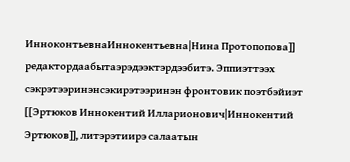ИнноконтьевнаИннокентьевна|Нина Протопопова]] редактордаабытаэрэдээктэрдээбитэ. Эппиэттээх сэкрэтээринэнсэкирэтээринэн фронтовик поэтбэйиэт [[Эртюков Иннокентий Илларионович|Иннокентий Эртюков]], литэрэтиирэ салаатын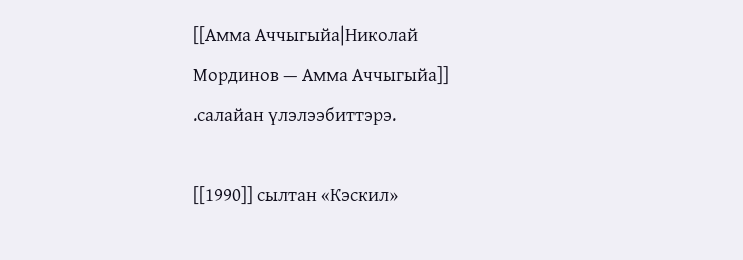[[Амма Аччыгыйа|Николай Мординов — Амма Аччыгыйа]] .салайан үлэлээбиттэрэ.

[[1990]] сылтан «Кэскил»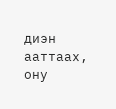диэн ааттаах, ону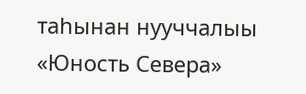таһынан нууччалыы «Юность Севера»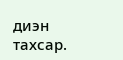диэн тахсар.